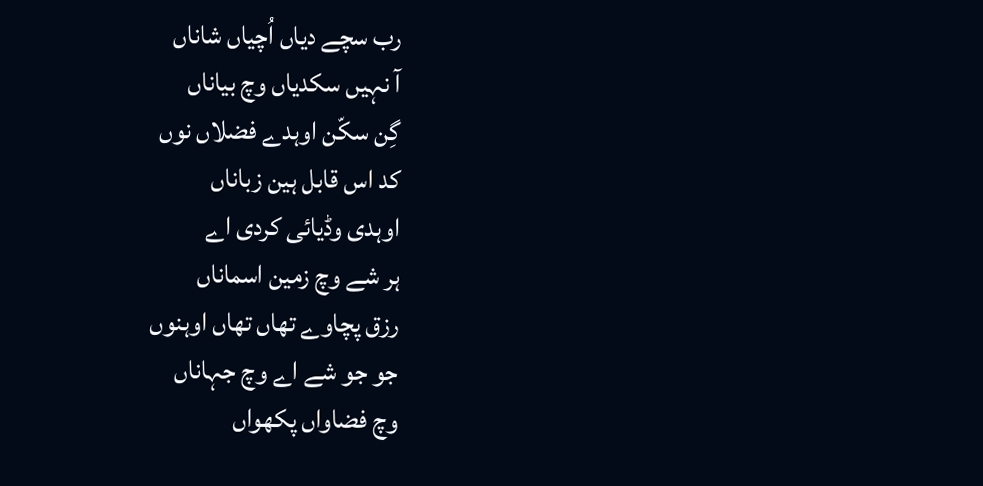رب سچے دیاں اُچیاں شاناں
آ نہیں سکدیاں وچ بیاناں
گِن سکّن اوہدے فضلاں نوں
کد اس قابل ہین زباناں
اوہدی وڈیائی کردی اے
ہر شے وچ زمین اسماناں
رزق پچاوے تھاں تھاں اوہنوں
جو جو شے اے وچ جہاناں
وچ فضاواں پکھواں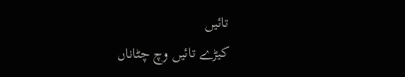تائیں
کیڑے تائیں وچ چٹاناں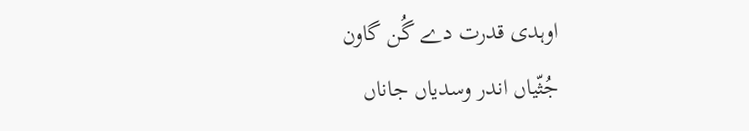اوہدی قدرت دے گُن گاون
جُثّیاں اندر وسدیاں جاناں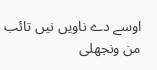اوسے دے ناویں نیں تائب
من ونجھلی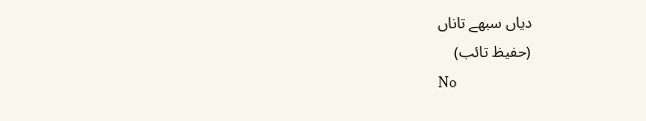دیاں سبھے تاناں
(حفیظ تائب)
No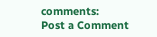comments:
Post a Comment